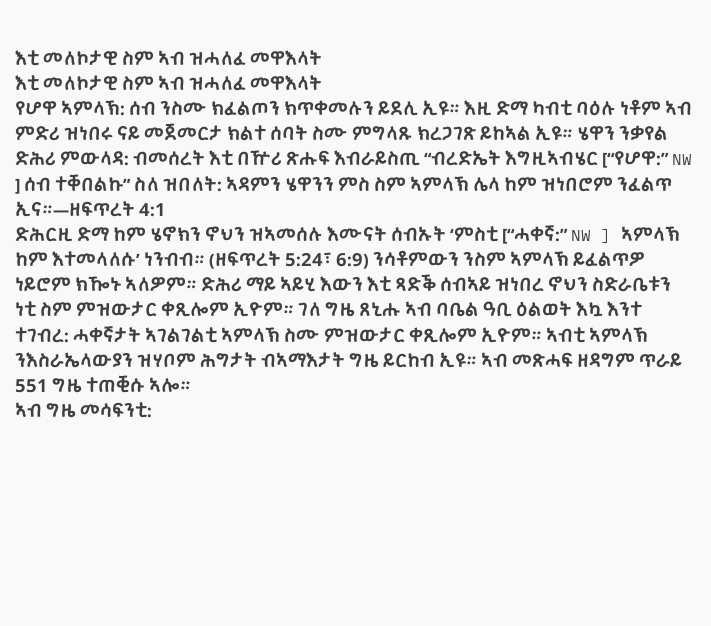እቲ መለኮታዊ ስም ኣብ ዝሓለፈ መዋእላት
እቲ መለኮታዊ ስም ኣብ ዝሓለፈ መዋእላት
የሆዋ ኣምላኽ: ሰብ ንስሙ ክፈልጦን ክጥቀመሉን ይደሊ ኢዩ። እዚ ድማ ካብቲ ባዕሉ ነቶም ኣብ ምድሪ ዝነበሩ ናይ መጀመርታ ክልተ ሰባት ስሙ ምግላጹ ክረጋገጽ ይከኣል ኢዩ። ሄዋን ንቃየል ድሕሪ ምውላዳ: ብመሰረት እቲ በዅሪ ጽሑፍ እብራይስጢ “ብረድኤት እግዚኣብሄር [“የሆዋ:” NW ] ሰብ ተቐበልኩ” ስለ ዝበለት: ኣዳምን ሄዋንን ምስ ስም ኣምላኽ ሌላ ከም ዝነበሮም ንፈልጥ ኢና።—ዘፍጥረት 4:1
ድሕርዚ ድማ ከም ሄኖክን ኖህን ዝኣመሰሉ እሙናት ሰብኡት ‘ምስቲ [“ሓቀኛ:” NW ] ኣምላኽ ከም እተመላለሱ’ ነንብብ። (ዘፍጥረት 5:24፣ 6:9) ንሳቶምውን ንስም ኣምላኽ ይፈልጥዎ ነይሮም ክዀኑ ኣለዎም። ድሕሪ ማይ ኣይሂ እውን እቲ ጻድቕ ሰብኣይ ዝነበረ ኖህን ስድራቤቱን ነቲ ስም ምዝውታር ቀጺሎም ኢዮም። ገለ ግዜ ጸኒሑ ኣብ ባቤል ዓቢ ዕልወት እኳ እንተ ተገብረ: ሓቀኛታት ኣገልገልቲ ኣምላኽ ስሙ ምዝውታር ቀጺሎም ኢዮም። ኣብቲ ኣምላኽ ንእስራኤላውያን ዝሃቦም ሕግታት ብኣማእታት ግዜ ይርከብ ኢዩ። ኣብ መጽሓፍ ዘዳግም ጥራይ 551 ግዜ ተጠቒሱ ኣሎ።
ኣብ ግዜ መሳፍንቲ: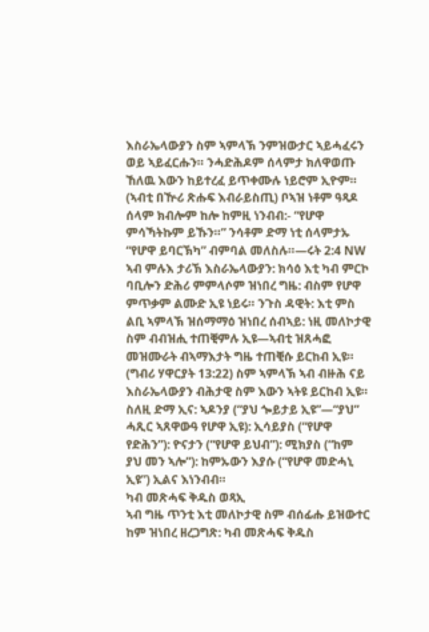እስራኤላውያን ስም ኣምላኽ ንምዝውታር ኣይሓፈሩን ወይ ኣይፈርሑን። ንሓድሕዶም ሰላምታ ክለዋወጡ ኸለዉ እውን ከይተረፈ ይጥቀሙሉ ነይሮም ኢዮም። (ኣብቲ በዅሪ ጽሑፍ እብራይስጢ) ቦኣዝ ነቶም ዓጻዶ ሰላም ክብሎም ከሎ ከምዚ ነንብብ:- “የሆዋ ምሳኻትኩም ይኹን።” ንሳቶም ድማ ነቲ ሰላምታኡ “የሆዋ ይባርኽካ” ብምባል መለስሉ።—ሩት 2:4 NW
ኣብ ምሉእ ታሪኽ እስራኤላውያን: ክሳዕ እቲ ካብ ምርኮ ባቢሎን ድሕሪ ምምላሶም ዝነበረ ግዜ: ብስም የሆዋ ምጥቃም ልሙድ ኢዩ ነይሩ። ንጉስ ዳዊት: እቲ ምስ ልቢ ኣምላኽ ዝሰማማዕ ዝነበረ ሰብኣይ: ነዚ መለኮታዊ ስም ብብዝሒ ተጠቒምሉ ኢዩ—ኣብቲ ዝጸሓፎ መዝሙራት ብኣማእታት ግዜ ተጠቒሱ ይርከብ ኢዩ። (ግብሪ ሃዋርያት 13:22) ስም ኣምላኽ ኣብ ብዙሕ ናይ እስራኤላውያን ብሕታዊ ስም እውን ኣትዩ ይርከብ ኢዩ። ስለዚ ድማ ኢና: ኣዶንያ (“ያህ ጐይታይ ኢዩ”—“ያህ” ሓጺር ኣጸዋውዓ የሆዋ ኢዩ): ኢሳይያስ (“የሆዋ የድሕን”): ዮናታን (“የሆዋ ይህብ”): ሚክያስ (“ከም ያህ መን ኣሎ”): ከምኡውን እያሱ (“የሆዋ መድሓኒ ኢዩ”) ኢልና እነንብብ።
ካብ መጽሓፍ ቅዱስ ወጻኢ
ኣብ ግዜ ጥንቲ እቲ መለኮታዊ ስም ብሰፊሑ ይዝውተር ከም ዝነበረ ዘረጋግጽ: ካብ መጽሓፍ ቅዱስ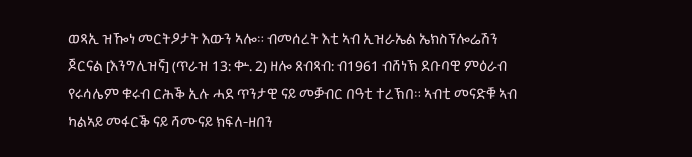ወጻኢ ዝዀነ መርትዖታት እውን ኣሎ። ብመሰረት እቲ ኣብ ኢዝራኤል ኤክስፕሎሬሽን ጆርናል [እንግሊዝኛ] (ጥራዝ 13: ቍ. 2) ዘሎ ጸብጻብ: ብ1961 ብሸነኽ ደቡባዊ ምዕራብ የሩሳሌም ቁሩብ ርሕቕ ኢሉ ሓደ ጥንታዊ ናይ መቓብር በዓቲ ተረኽበ። ኣብቲ መናድቑ ኣብ ካልኣይ መፋርቕ ናይ ሻሙናይ ክፍለ-ዘበን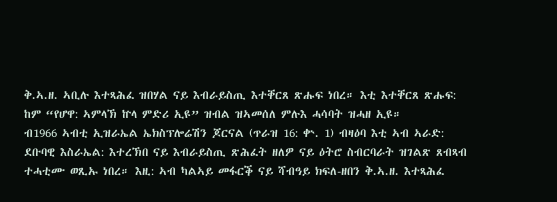ቅ.ኣ.ዘ. ኣቢሉ እተጻሕፈ ዝበሃል ናይ እብራይስጢ እተቐርጸ ጽሑፍ ነበረ። እቲ እተቐርጸ ጽሑፍ: ከም “የሆዋ: ኣምላኽ ኵላ ምድሪ ኢዩ” ዝብል ዝኣመሰለ ምሉእ ሓሳባት ዝሓዘ ኢዩ።
ብ1966 ኣብቲ ኢዝራኤል ኤክስፕሎሬሽን ጆርናል (ጥራዝ 16: ቍ. 1) ብዛዕባ እቲ ኣብ ኣራድ: ደቡባዊ እስራኤል: እተረኽበ ናይ እብራይስጢ ጽሕፈት ዘለዎ ናይ ዕትሮ ስብርባራት ዝገልጽ ጸብጻብ ተሓቲሙ ወጺኡ ነበረ። እዚ: ኣብ ካልኣይ መፋርቕ ናይ ሻብዓይ ክፍለ-ዘበን ቅ.ኣ.ዘ. እተጻሕፈ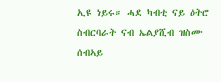ኢዩ ነይሩ። ሓደ ካብቲ ናይ ዕትሮ ስብርባራት ናብ ኤልያሺብ ዝስሙ ሰብኣይ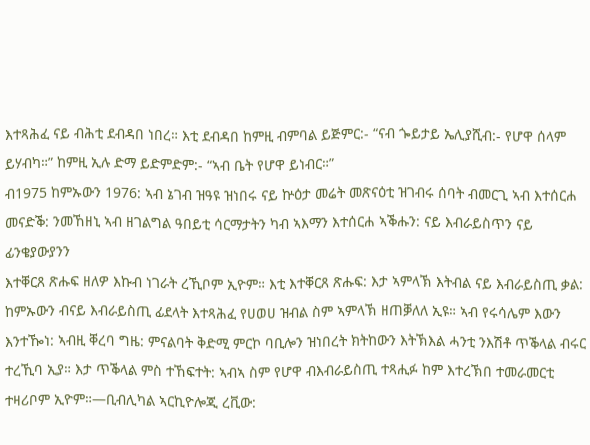እተጻሕፈ ናይ ብሕቲ ደብዳበ ነበረ። እቲ ደብዳበ ከምዚ ብምባል ይጅምር:- “ናብ ጐይታይ ኤሊያሺብ:- የሆዋ ሰላም ይሃብካ።” ከምዚ ኢሉ ድማ ይድምድም:- “ኣብ ቤት የሆዋ ይነብር።”
ብ1975 ከምኡውን 1976: ኣብ ኔገብ ዝዓዩ ዝነበሩ ናይ ኵዕታ መሬት መጽናዕቲ ዝገብሩ ሰባት ብመርጊ ኣብ እተሰርሐ መናድቕ: ንመኸዘኒ ኣብ ዘገልግል ዓበይቲ ሳርማታትን ካብ ኣእማን እተሰርሐ ኣቕሑን: ናይ እብራይስጥን ናይ ፊንቄያውያንን
እተቐርጸ ጽሑፍ ዘለዎ እኩብ ነገራት ረኺቦም ኢዮም። እቲ እተቐርጸ ጽሑፍ: እታ ኣምላኽ እትብል ናይ እብራይስጢ ቃል: ከምኡውን ብናይ እብራይስጢ ፊደላት እተጻሕፈ የሀወሀ ዝብል ስም ኣምላኽ ዘጠቓለለ ኢዩ። ኣብ የሩሳሌም እውን እንተዀነ: ኣብዚ ቐረባ ግዜ: ምናልባት ቅድሚ ምርኮ ባቢሎን ዝነበረት ክትከውን እትኽእል ሓንቲ ንእሽቶ ጥቕላል ብሩር ተረኺባ ኢያ። እታ ጥቕላል ምስ ተኸፍተት: ኣብኣ ስም የሆዋ ብእብራይስጢ ተጻሒፉ ከም እተረኽበ ተመራመርቲ ተዛሪቦም ኢዮም።—ቢብሊካል ኣርኪዮሎጂ ረቪው: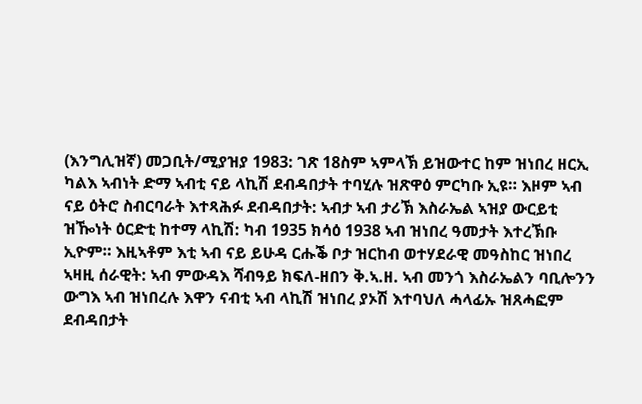(እንግሊዝኛ) መጋቢት/ሚያዝያ 1983: ገጽ 18ስም ኣምላኽ ይዝውተር ከም ዝነበረ ዘርኢ ካልእ ኣብነት ድማ ኣብቲ ናይ ላኪሽ ደብዳበታት ተባሂሉ ዝጽዋዕ ምርካቡ ኢዩ። እዞም ኣብ ናይ ዕትሮ ስብርባራት እተጻሕፉ ደብዳበታት: ኣብታ ኣብ ታሪኽ እስራኤል ኣዝያ ውርይቲ ዝዀነት ዕርድቲ ከተማ ላኪሽ: ካብ 1935 ክሳዕ 1938 ኣብ ዝነበረ ዓመታት እተረኽቡ ኢዮም። እዚኣቶም እቲ ኣብ ናይ ይሁዳ ርሑቕ ቦታ ዝርከብ ወተሃደራዊ መዓስከር ዝነበረ ኣዛዚ ሰራዊት: ኣብ ምውዳእ ሻብዓይ ክፍለ-ዘበን ቅ.ኣ.ዘ. ኣብ መንጎ እስራኤልን ባቢሎንን ውግእ ኣብ ዝነበረሉ እዋን ናብቲ ኣብ ላኪሽ ዝነበረ ያኦሽ እተባህለ ሓላፊኡ ዝጸሓፎም ደብዳበታት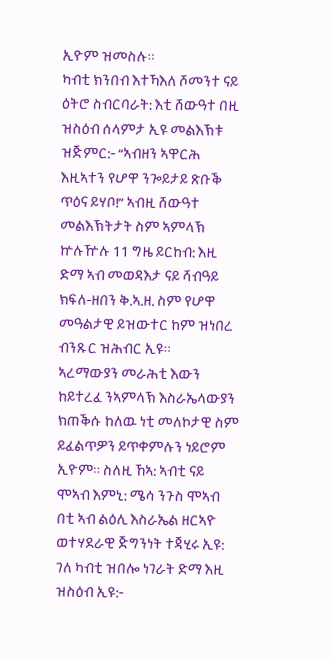ኢዮም ዝመስሉ።
ካብቲ ክንበብ እተኻእለ ሾመንተ ናይ ዕትሮ ስብርባራት: እቲ ሸውዓተ በዚ ዝስዕብ ሰላምታ ኢዩ መልእኽቱ ዝጅምር:- “ኣብዘን ኣዋርሕ እዚኣተን የሆዋ ንጐይታይ ጽቡቕ ጥዕና ይሃቦ!” ኣብዚ ሸውዓተ መልእኽትታት ስም ኣምላኽ ኵሉዅሉ 11 ግዜ ይርከብ: እዚ ድማ ኣብ መወዳእታ ናይ ሻብዓይ ክፍለ-ዘበን ቅ.ኣ.ዘ. ስም የሆዋ መዓልታዊ ይዝውተር ከም ዝነበረ ብንጹር ዝሕብር ኢዩ።
ኣረማውያን መራሕቲ እውን ከይተረፈ ንኣምላኽ እስራኤላውያን ክጠቕሱ ከለዉ ነቲ መለኮታዊ ስም ይፈልጥዎን ይጥቀምሉን ነይሮም ኢዮም። ስለዚ ኸኣ: ኣብቲ ናይ ሞኣብ እምኒ: ሜሳ ንጉስ ሞኣብ በቲ ኣብ ልዕሊ እስራኤል ዘርኣዮ ወተሃደራዊ ጅግንነት ተጃሂሩ ኢዩ: ገለ ካብቲ ዝበሎ ነገራት ድማ እዚ ዝስዕብ ኢዩ:-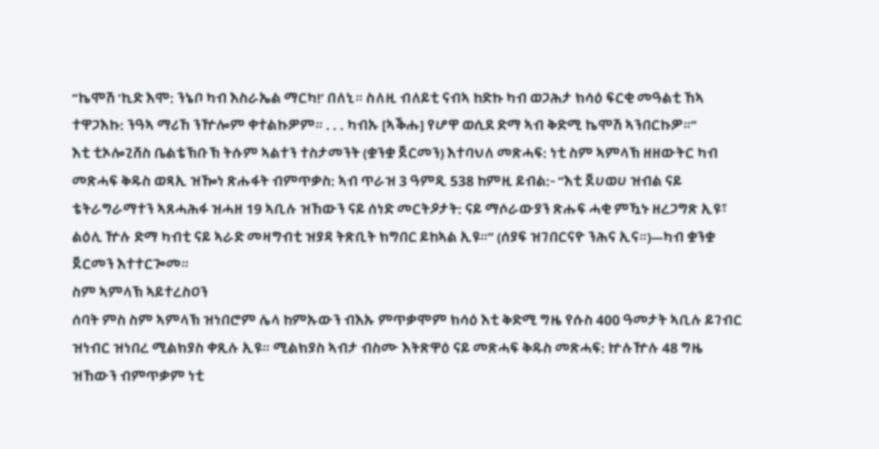“ኬሞሽ ‘ኪድ እሞ: ንኔቦ ካብ እስራኤል ማርካ!’ በለኒ። ስለዚ ብለይቲ ናብኣ ከድኩ ካብ ወጋሕታ ክሳዕ ፍርቂ መዓልቲ ኸኣ ተዋጋእኩ: ንዓኣ ማሪኸ ንዅሎም ቀተልኩዎም። . . . ካብኡ [ኣቕሑ] የሆዋ ወሲደ ድማ ኣብ ቅድሚ ኬሞሽ ኣንበርኩዎ።”
እቲ ቲኦሎጊሸስ ቤልቴኽቡኽ ትሱም ኣልተን ተስታመንት (ቋንቋ ጀርመን) እተባህለ መጽሓፍ: ነቲ ስም ኣምላኽ ዘዘውትር ካብ መጽሓፍ ቅዱስ ወጻኢ ዝዀነ ጽሑፋት ብምጥቃስ: ኣብ ጥራዝ 3 ዓምዲ 538 ከምዚ ይብል:- “እቲ ጀሀወሀ ዝብል ናይ ቴትራግራማተን ኣጸሓሕፋ ዝሓዘ 19 ኣቢሉ ዝኸውን ናይ ሰነድ መርትዖታት: ናይ ማሶራውያን ጽሑፍ ሓቂ ምዃኑ ዘረጋግጽ ኢዩ፣ ልዕሊ ዅሉ ድማ ካብቲ ናይ ኣራድ መዛግብቲ ዝያዳ ትጽቢት ክግበር ይከኣል ኢዩ።” (ሰያፍ ዝገበርናዮ ንሕና ኢና።)—ካብ ቋንቋ ጀርመን እተተርጐመ።
ስም ኣምላኽ ኣይተረስዐን
ሰባት ምስ ስም ኣምላኽ ዝነበሮም ሌላ ከምኡውን ብእኡ ምጥቃሞም ክሳዕ እቲ ቅድሚ ግዜ የሱስ 400 ዓመታት ኣቢሉ ይገብር ዝነብር ዝነበረ ሚልክያስ ቀጺሉ ኢዩ። ሚልክያስ ኣብታ ብስሙ እትጽዋዕ ናይ መጽሓፍ ቅዱስ መጽሓፍ: ኵሉዅሉ 48 ግዜ ዝኸውን ብምጥቃም ነቲ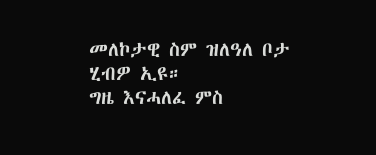መለኮታዊ ስም ዝለዓለ ቦታ ሂብዎ ኢዩ።
ግዜ እናሓለፈ ምስ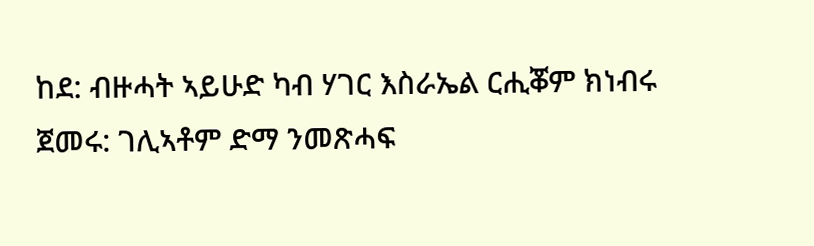ከደ: ብዙሓት ኣይሁድ ካብ ሃገር እስራኤል ርሒቖም ክነብሩ ጀመሩ: ገሊኣቶም ድማ ንመጽሓፍ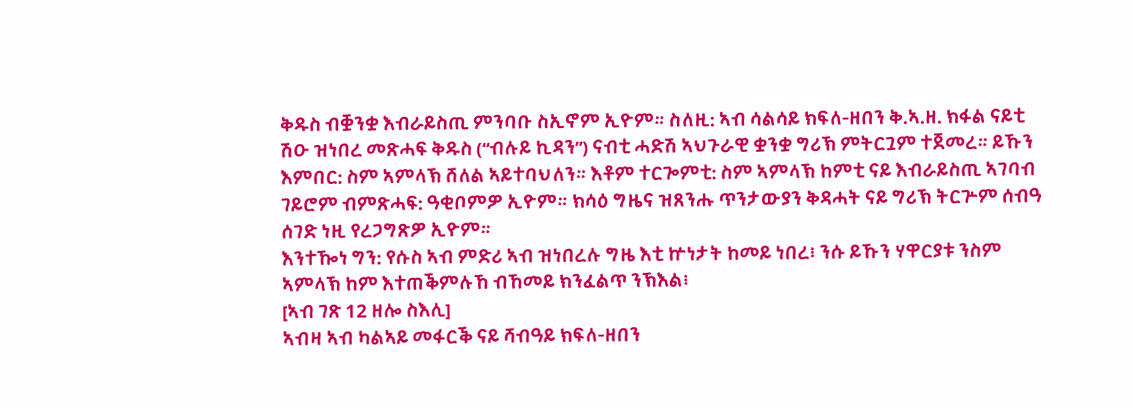ቅዱስ ብቛንቋ እብራይስጢ ምንባቡ ስኢኖም ኢዮም። ስለዚ: ኣብ ሳልሳይ ክፍለ-ዘበን ቅ.ኣ.ዘ. ክፋል ናይቲ ሽዑ ዝነበረ መጽሓፍ ቅዱስ (“ብሉይ ኪዳን”) ናብቲ ሓድሽ ኣህጉራዊ ቋንቋ ግሪኽ ምትርጓም ተጀመረ። ይኹን እምበር: ስም ኣምላኽ ሸለል ኣይተባህለን። እቶም ተርጐምቲ: ስም ኣምላኽ ከምቲ ናይ እብራይስጢ ኣገባብ ገይሮም ብምጽሓፍ: ዓቂቦምዎ ኢዮም። ክሳዕ ግዜና ዝጸንሑ ጥንታውያን ቅዳሓት ናይ ግሪኽ ትርጕም ሰብዓ ሰገድ ነዚ የረጋግጽዎ ኢዮም።
እንተዀነ ግን: የሱስ ኣብ ምድሪ ኣብ ዝነበረሉ ግዜ እቲ ኵነታት ከመይ ነበረ፧ ንሱ ይኹን ሃዋርያቱ ንስም ኣምላኽ ከም እተጠቕምሉኸ ብኸመይ ክንፈልጥ ንኽእል፧
[ኣብ ገጽ 12 ዘሎ ስእሊ]
ኣብዛ ኣብ ካልኣይ መፋርቕ ናይ ሻብዓይ ክፍለ-ዘበን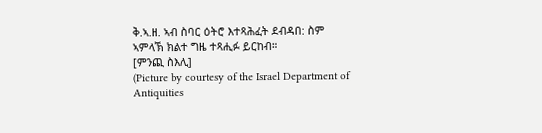ቅ.ኣ.ዘ. ኣብ ስባር ዕትሮ እተጻሕፈት ደብዳበ: ስም ኣምላኽ ክልተ ግዜ ተጻሒፉ ይርከብ።
[ምንጪ ስእሊ]
(Picture by courtesy of the Israel Department of Antiquities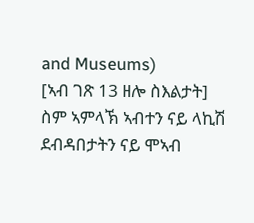and Museums)
[ኣብ ገጽ 13 ዘሎ ስእልታት]
ስም ኣምላኽ ኣብተን ናይ ላኪሽ ደብዳበታትን ናይ ሞኣብ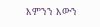እምንን እውን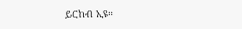ይርከብ ኢዩ።